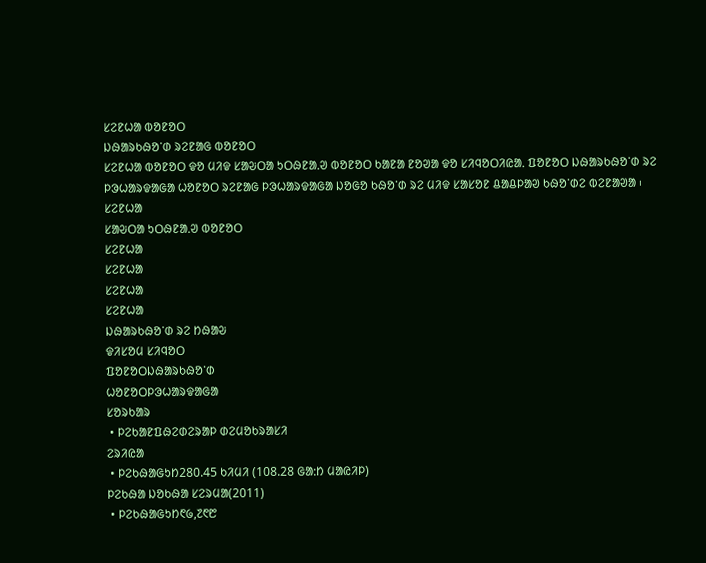ᱥᱮᱱᱦᱟ ᱵᱚᱱᱚᱛ
ᱡᱷᱟᱨᱠᱷᱚᱸᱰ ᱨᱮᱱᱟᱜ ᱵᱚᱱᱚᱛ
ᱥᱮᱱᱦᱟ ᱵᱚᱱᱚᱛ ᱫᱚ ᱢᱤᱫ ᱥᱟᱶᱛᱟ ᱩᱛᱷᱱᱟᱹᱣ ᱵᱚᱱᱚᱛ ᱠᱟᱱᱟ ᱱᱚᱣᱟ ᱫᱚ ᱥᱤᱧᱚᱛᱤᱭᱟᱹ ᱯᱚᱱᱚᱛ ᱡᱷᱟᱨᱠᱷᱚᱸᱰ ᱨᱮ ᱞᱳᱦᱟᱨᱫᱟᱜᱟ ᱦᱚᱱᱚᱛ ᱨᱮᱱᱟᱜ ᱞᱳᱦᱟᱨᱫᱟᱜᱟ ᱡᱚᱜᱚ ᱠᱷᱚᱸᱰ ᱨᱮ ᱢᱤᱫ ᱥᱟᱥᱚᱱ ᱪᱟᱪᱞᱟᱣ ᱠᱷᱚᱸᱰᱮ ᱵᱮᱱᱟᱣᱟ ᱾
ᱥᱮᱱᱦᱟ
ᱥᱟᱶᱛᱟ ᱩᱛᱷᱱᱟᱹᱣ ᱵᱚᱱᱚᱛ
ᱥᱮᱱᱦᱟ
ᱥᱮᱱᱦᱟ
ᱥᱮᱱᱦᱟ
ᱥᱮᱱᱦᱟ
ᱡᱷᱟᱨᱠᱷᱚᱸᱰ ᱨᱮ ᱴᱷᱟᱶ
ᱫᱤᱥᱚᱢ ᱥᱤᱧᱚᱛ
ᱯᱚᱱᱚᱛᱡᱷᱟᱨᱠᱷᱚᱸᱰ
ᱦᱚᱱᱚᱛᱞᱳᱦᱟᱨᱫᱟᱜᱟ
ᱥᱚᱨᱠᱟᱨ
 • ᱞᱮᱠᱟᱱᱯᱷᱮᱰᱮᱨᱟᱞ ᱰᱮᱢᱚᱠᱨᱟᱥᱤ
ᱮᱨᱤᱭᱟ
 • ᱞᱮᱠᱷᱟᱜᱩᱴ280.45 ᱠᱤᱢᱤ (108.28 ᱜᱟᱺᱴ ᱢᱟᱭᱤᱞ)
ᱞᱮᱠᱷᱟ ᱡᱚᱠᱷᱟ ᱥᱮᱨᱢᱟ(2011)
 • ᱞᱮᱠᱷᱟᱜᱩᱴ᱖᱙,᱗᱖᱘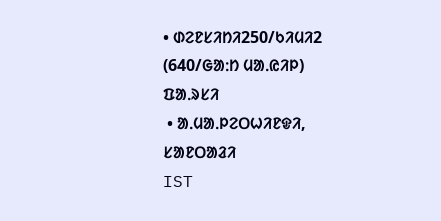• ᱰᱮᱱᱥᱤᱴᱤ250/ᱠᱤᱢᱤ2 (640/ᱜᱟᱺᱴ ᱢᱟᱹᱭᱤᱞ)
ᱯᱟᱹᱨᱥᱤ
 • ᱟᱹᱢᱟᱹᱞᱮᱛᱦᱤᱱᱫᱤ, ᱥᱟᱱᱛᱟᱲᱤ
IST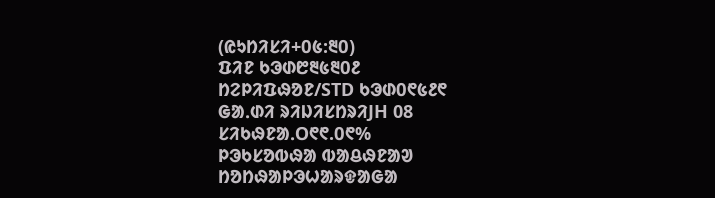(ᱭᱩᱴᱤᱥᱤ+᱐᱕:᱓᱐)
ᱯᱤᱱ ᱠᱳᱰ᱘᱓᱕᱓᱐᱒
ᱴᱮᱞᱤᱯᱷᱚᱱ/STD ᱠᱳᱰ᱐᱖᱕᱒᱖
ᱜᱟᱹᱰᱤ ᱨᱤᱡᱤᱥᱴᱨᱤJH 08
ᱥᱤᱠᱷᱱᱟᱹᱛ᱖᱖.᱐᱖%
ᱞᱳᱠᱥᱚᱵᱷᱟ ᱵᱟᱪᱷᱱᱟᱣ ᱴᱚᱴᱷᱟᱞᱳᱦᱟᱨᱫᱟᱜᱟ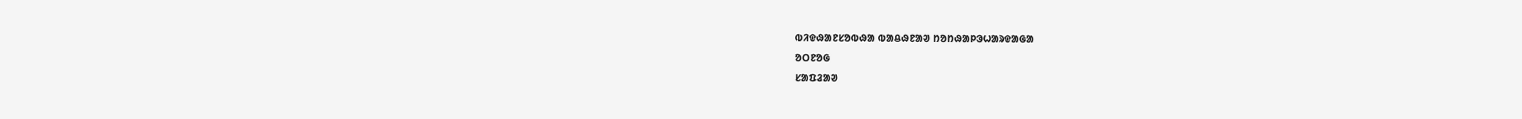ᱵᱤᱫᱷᱟᱱᱥᱚᱵᱷᱟ ᱵᱟᱪᱷᱱᱟᱣ ᱴᱚᱴᱷᱟᱞᱳᱦᱟᱨᱫᱟᱜᱟ
ᱚᱛᱱᱚᱜ
ᱥᱟᱯᱲᱟᱣ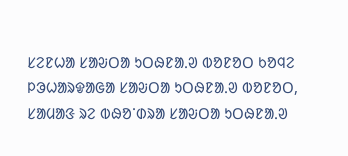ᱥᱮᱱᱦᱟ ᱥᱟᱶᱛᱟ ᱩᱛᱷᱱᱟᱹᱣ ᱵᱚᱱᱚᱛ ᱠᱚᱧᱮ ᱞᱳᱦᱟᱨᱫᱟᱜᱟ ᱥᱟᱶᱛᱟ ᱩᱛᱷᱱᱟᱹᱣ ᱵᱚᱱᱚᱛ, ᱥᱟᱢᱟᱝ ᱨᱮ ᱵᱷᱚᱸᱰᱨᱟ ᱥᱟᱶᱛᱟ ᱩᱛᱷᱱᱟᱹᱣ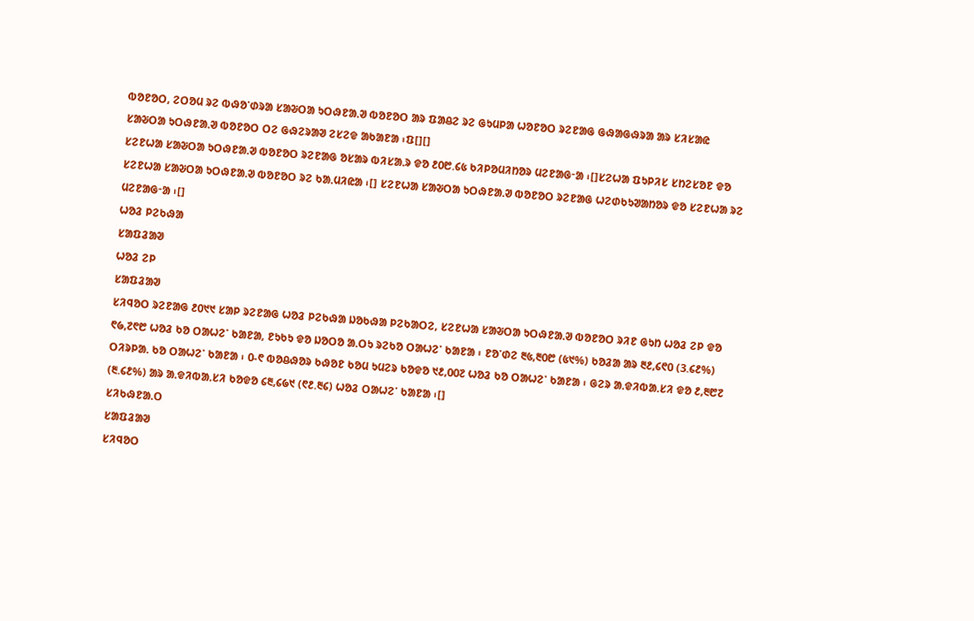ᱵᱚᱱᱚᱛ, ᱮᱛᱚᱢ ᱨᱮ ᱵᱷᱚᱸᱰᱨᱟ ᱥᱟᱶᱛᱟ ᱩᱛᱷᱱᱟᱹᱣ ᱵᱚᱱᱚᱛ ᱟᱨ ᱯᱟᱪᱮ ᱨᱮ ᱜᱩᱢᱞᱟ ᱦᱚᱱᱚᱛ ᱨᱮᱱᱟᱜ ᱜᱷᱟᱜᱷᱨᱟ ᱟᱨ ᱥᱤᱥᱟᱭ ᱥᱟᱶᱛᱟ ᱩᱛᱷᱱᱟᱹᱣ ᱵᱚᱱᱚᱛ ᱛᱮ ᱜᱷᱮᱨᱟᱣ ᱮᱥᱮᱫ ᱟᱠᱟᱱᱟ ᱾ᱯ[][]
ᱥᱮᱱᱦᱟ ᱥᱟᱶᱛᱟ ᱩᱛᱷᱱᱟᱹᱣ ᱵᱚᱱᱚᱛ ᱨᱮᱱᱟᱜ ᱚᱥᱟᱨ ᱵᱤᱥᱟᱹᱨ ᱫᱚ ᱒᱐᱘.᱔᱕ ᱠᱤᱞᱚᱢᱤᱴᱚᱨ ᱢᱮᱱᱟᱜᱼᱟ ᱾[]ᱥᱮᱦᱟ ᱯᱩᱞᱤᱥ ᱥᱴᱮᱥᱚᱱ ᱫᱚ ᱥᱮᱱᱦᱟ ᱥᱟᱶᱛᱟ ᱩᱛᱷᱱᱟᱹᱣ ᱵᱚᱱᱚᱛ ᱨᱮ ᱠᱟᱹᱢᱤᱭᱟ ᱾[] ᱥᱮᱱᱦᱟ ᱥᱟᱶᱛᱟ ᱩᱛᱷᱱᱟᱹᱣ ᱵᱚᱱᱚᱛ ᱨᱮᱱᱟᱜ ᱦᱮᱰᱠᱩᱣᱟᱴᱚᱨ ᱫᱚ ᱥᱮᱱᱦᱟ ᱨᱮ ᱢᱮᱱᱟᱜᱼᱟ ᱾[]
ᱦᱚᱲ ᱞᱮᱠᱷᱟ
ᱥᱟᱯᱲᱟᱣ
ᱦᱚᱲ ᱮᱞ
ᱥᱟᱯᱲᱟᱣ
ᱥᱤᱧᱚᱛ ᱨᱮᱱᱟᱜ ᱒᱐᱑᱑ ᱥᱟᱞ ᱨᱮᱱᱟᱜ ᱦᱚᱲ ᱞᱮᱠᱷᱟ ᱡᱚᱠᱷᱟ ᱞᱮᱠᱟᱛᱮ, ᱥᱮᱱᱦᱟ ᱥᱟᱶᱛᱟ ᱩᱛᱷᱱᱟᱹᱣ ᱵᱚᱱᱚᱛ ᱨᱤᱱ ᱜᱩᱴ ᱦᱚᱲ ᱮᱞ ᱫᱚ ᱖᱙,᱗᱖᱘ ᱦᱚᱲ ᱠᱚ ᱛᱟᱦᱮᱸ ᱠᱟᱱᱟ, ᱱᱩᱠᱩ ᱫᱚ ᱡᱚᱛᱚ ᱟᱹᱛᱩ ᱨᱮᱠᱚ ᱛᱟᱦᱮᱸ ᱠᱟᱱᱟ ᱾ ᱱᱚᱸᱰᱮ ᱓᱕,᱓᱐᱘ (᱕᱑%) ᱠᱚᱲᱟ ᱟᱨ ᱓᱒,᱔᱖᱐ (3.᱔᱒%) ᱛᱤᱨᱞᱟᱹ ᱠᱚ ᱛᱟᱦᱮᱸ ᱠᱟᱱᱟ ᱾ ᱐-᱖ ᱵᱚᱪᱷᱚᱨ ᱠᱷᱚᱱ ᱠᱚᱢ ᱩᱢᱮᱨ ᱠᱚᱫᱚ ᱑᱒,᱐᱐᱗ ᱦᱚᱲ ᱠᱚ ᱛᱟᱦᱮᱸ ᱠᱟᱱᱟ ᱾ ᱜᱮᱨ ᱟᱹᱫᱤᱵᱟᱹᱥᱤ ᱫᱚ ᱒,᱓᱘᱗ (᱓.᱔᱒%) ᱟᱨ ᱟᱹᱫᱤᱵᱟᱹᱥᱤ ᱠᱚᱫᱚ ᱔᱓,᱔᱙᱑ (᱖᱒.᱓᱔) ᱦᱚᱲ ᱛᱟᱦᱮᱸ ᱠᱟᱱᱟ ᱾[]
ᱥᱤᱠᱷᱱᱟᱹᱛ
ᱥᱟᱯᱲᱟᱣ
ᱥᱤᱧᱚᱛ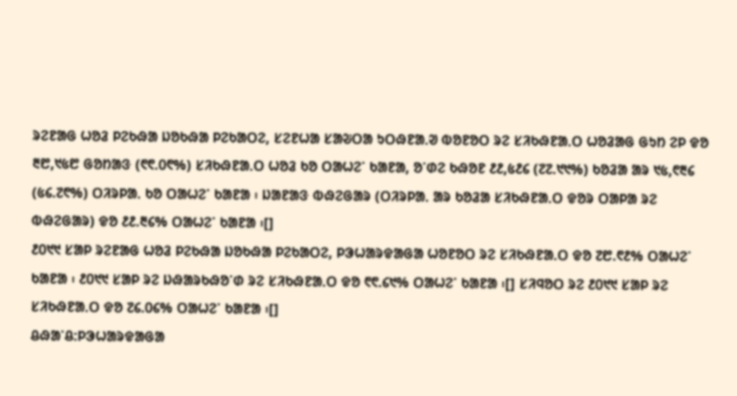ᱨᱮᱱᱟᱜ ᱦᱚᱲ ᱞᱮᱠᱷᱟ ᱡᱚᱠᱷᱟ ᱞᱮᱠᱟᱛᱮ, ᱥᱮᱱᱦᱟ ᱥᱟᱶᱛᱟ ᱩᱛᱷᱱᱟᱹᱣ ᱵᱚᱱᱚᱛ ᱨᱮ ᱥᱤᱠᱷᱱᱟᱹᱛ ᱦᱚᱲᱟᱜ ᱜᱩᱴ ᱮᱞ ᱫᱚ ᱓᱘,᱑᱕᱘ ᱜᱚᱴᱟᱝ (᱖᱖.᱐᱖%) ᱥᱤᱠᱷᱱᱟᱹᱛ ᱦᱚᱲ ᱠᱚ ᱛᱟᱦᱮᱸ ᱠᱟᱱᱟ, ᱚᱸᱰᱮ ᱠᱷᱚᱱ ᱒᱒,᱕᱒᱔ (᱗᱗.᱑᱑%) ᱠᱚᱲᱟ ᱟᱨ ᱑᱕,᱖᱓᱔ (᱕᱔.᱗᱖%) ᱛᱤᱨᱞᱟᱹ ᱠᱚ ᱛᱟᱦᱮᱸ ᱠᱟᱱᱟ ᱾ ᱡᱟᱱᱟᱝ ᱵᱷᱮᱜᱟᱨ (ᱛᱤᱨᱞᱟᱹ ᱟᱨ ᱠᱚᱲᱟ ᱥᱤᱠᱷᱱᱟᱹᱛ ᱫᱚᱨ ᱛᱟᱞᱟ ᱨᱮ ᱵᱷᱮᱜᱟᱨ) ᱫᱚ ᱒᱒.᱓᱔% ᱛᱟᱦᱮᱸ ᱠᱟᱱᱟ ᱾[]
᱒᱐᱑᱑ ᱥᱟᱞ ᱨᱮᱱᱟᱜ ᱦᱚᱲ ᱞᱮᱠᱷᱟ ᱡᱚᱠᱷᱟ ᱞᱮᱠᱟᱛᱮ, ᱞᱳᱦᱟᱨᱫᱟᱜᱟ ᱦᱚᱱᱚᱛ ᱨᱮ ᱥᱤᱠᱷᱱᱟᱹᱛ ᱫᱚ ᱗᱘.᱖᱒% ᱛᱟᱦᱮᱸ ᱠᱟᱱᱟ ᱾ ᱒᱐᱑᱑ ᱥᱟᱞ ᱨᱮ ᱡᱷᱟᱨᱠᱷᱚᱸᱰ ᱨᱮ ᱥᱤᱠᱷᱱᱟᱹᱛ ᱫᱚ ᱖᱖.᱔᱑% ᱛᱟᱦᱮᱸ ᱠᱟᱱᱟ ᱾[] ᱥᱤᱧᱚᱛ ᱨᱮ ᱒᱐᱑᱑ ᱥᱟᱞ ᱨᱮ ᱥᱤᱠᱷᱱᱟᱹᱛ ᱫᱚ ᱗᱔.᱐᱔% ᱛᱟᱦᱮᱸ ᱠᱟᱱᱟ ᱾[]
ᱪᱷᱟᱸᱪ:ᱞᱳᱦᱟᱨᱫᱟᱜᱟ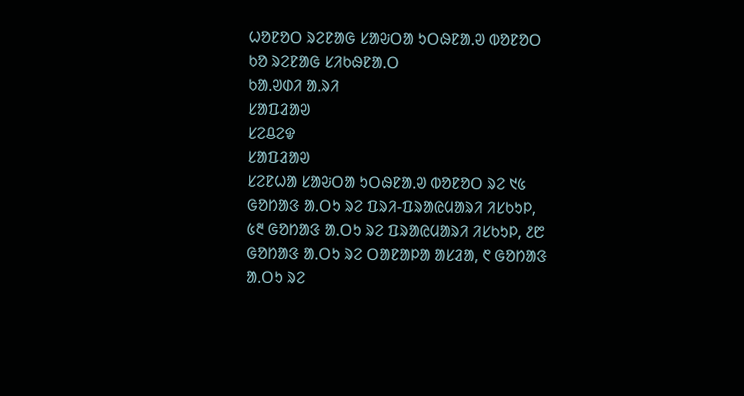ᱦᱚᱱᱚᱛ ᱨᱮᱱᱟᱜ ᱥᱟᱶᱛᱟ ᱩᱛᱷᱱᱟᱹᱣ ᱵᱚᱱᱚᱛ ᱠᱚ ᱨᱮᱱᱟᱜ ᱥᱤᱠᱷᱱᱟᱹᱛ
ᱠᱟᱹᱣᱰᱤ ᱟᱹᱨᱤ
ᱥᱟᱯᱲᱟᱣ
ᱥᱮᱪᱮᱫ
ᱥᱟᱯᱲᱟᱣ
ᱥᱮᱱᱦᱟ ᱥᱟᱶᱛᱟ ᱩᱛᱷᱱᱟᱹᱣ ᱵᱚᱱᱚᱛ ᱨᱮ ᱑᱕ ᱜᱚᱴᱟᱝ ᱟᱹᱛᱩ ᱨᱮ ᱯᱨᱤ-ᱯᱨᱟᱭᱢᱟᱨᱤ ᱤᱥᱠᱩᱞ, ᱕᱓ ᱜᱚᱴᱟᱝ ᱟᱹᱛᱩ ᱨᱮ ᱯᱨᱟᱭᱢᱟᱨᱤ ᱤᱥᱠᱩᱞ, ᱒᱘ ᱜᱚᱴᱟᱝ ᱟᱹᱛᱩ ᱨᱮ ᱛᱟᱱᱟᱞᱟ ᱟᱥᱲᱟ, ᱖ ᱜᱚᱴᱟᱝ ᱟᱹᱛᱩ ᱨᱮ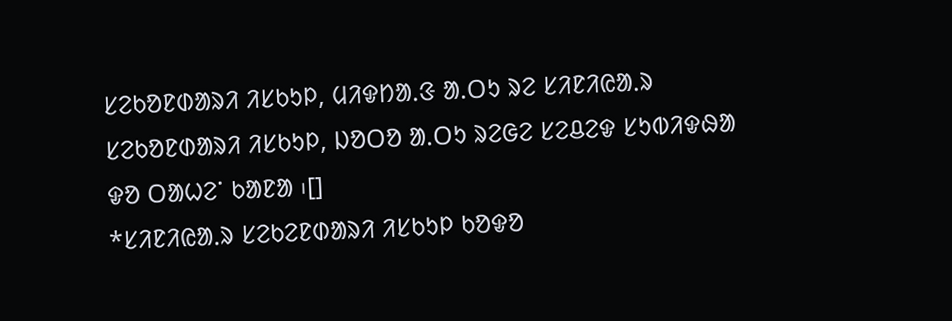ᱥᱮᱠᱚᱱᱰᱟᱨᱤ ᱤᱥᱠᱩᱞ, ᱢᱤᱫᱴᱟᱹᱝ ᱟᱹᱛᱩ ᱨᱮ ᱥᱤᱱᱤᱭᱟᱹᱨ ᱥᱮᱠᱚᱱᱰᱟᱨᱤ ᱤᱥᱠᱩᱞ, ᱡᱚᱛᱚ ᱟᱹᱛᱩ ᱨᱮᱜᱮ ᱥᱮᱪᱮᱫ ᱥᱩᱵᱤᱫᱷᱟ ᱫᱚ ᱛᱟᱦᱮᱸ ᱠᱟᱱᱟ ᱾[]
*ᱥᱤᱱᱤᱭᱟᱹᱨ ᱥᱮᱠᱮᱱᱰᱟᱨᱤ ᱤᱥᱠᱩᱞ ᱠᱚᱫᱚ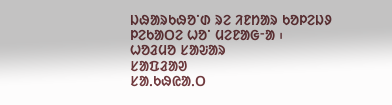ᱡᱷᱟᱨᱠᱷᱚᱸᱰ ᱨᱮ ᱤᱱᱴᱟᱨ ᱠᱚᱞᱮᱡᱽ ᱞᱮᱠᱟᱛᱮ ᱦᱚᱸ ᱢᱮᱱᱟᱜᱼᱟ ᱾
ᱦᱚᱲᱢᱚ ᱥᱟᱶᱟᱨ
ᱥᱟᱯᱲᱟᱣ
ᱥᱟᱹᱠᱷᱭᱟᱹᱛ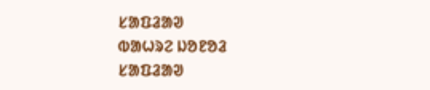ᱥᱟᱯᱲᱟᱣ
ᱵᱟᱦᱨᱮ ᱡᱚᱱᱚᱲ
ᱥᱟᱯᱲᱟᱣ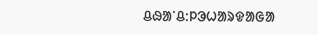ᱪᱷᱟᱸᱪ:ᱞᱳᱦᱟᱨᱫᱟᱜᱟ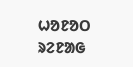ᱦᱚᱱᱚᱛ ᱨᱮᱱᱟᱜ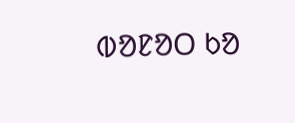ᱵᱚᱱᱚᱛ ᱠᱚ